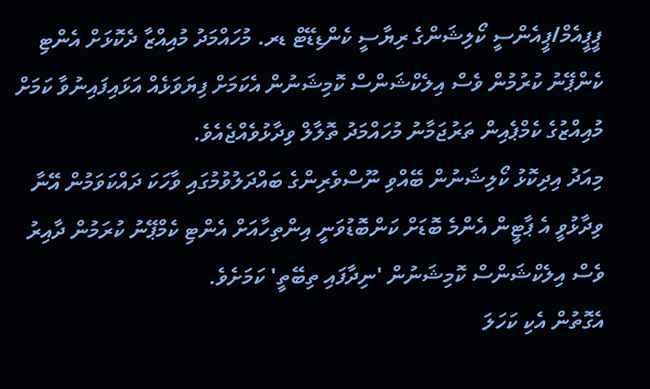ޕީޕީއެމް/ޕީއެންސީ ކޯލިޝަންގެ ރިޔާސީ ކެންޑިޑޭޓް ޑރ. މުހައްމަދު މުއިއްޒާ ދެކޮޅަށް އެންޓި ކެންޕޭނު ކުރުމުން ވެސް އިލެކްޝަންސް ކޮމިޝަނުން އެކަމަށް ފިޔަވަޅެއް އަޅައިފައިނުވާ ކަމަށް މުއިއްޒުގެ ކެމްޕެއިން ތަރުޖަމާނު މުހައްމަދު ތޮލާލް ވިދާޅުވެއްޖެއެވެ.
މިއަދު އިދިކޮޅު ކޯލިޝަނުން ބޭއްވި ނޫސްވެރިންގެ ބައްދަލުވުމުގައި ވާހަކަ ދައްކަވަމުން އޭނާ ވިދާޅުވީ އެ ޕާޓީން އެންމެ ބޮޑަށް ކަންބޮޑުވަނީ އިންތިހާއަށް އެންޓި ކެމްޕޭނު ކުރަމުން ދާއިރު ވެސް އިލެކްޝަންސް ކޮމިޝަނުން 'ނިދާފައި ތިބޭތީ' ކަމަށެވެ.
އެގޮތުން އެކި ކަހަލަ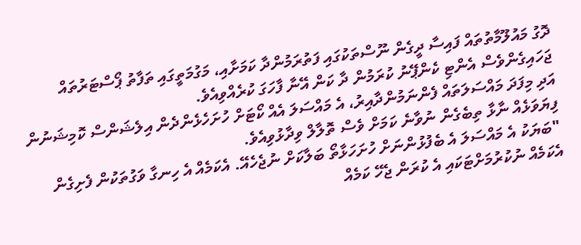ދޮގު މައުލޫމާތުތައް ފައިސާ ދީގެން ނޫސްތަކުގައި ފަތުރަމުންދާ ކަމަށާއި، މަގުމަތީގައި ތަފާތު ޕޯސްޓަރުތައް ޖަހައިގެންވެސް އެންޓި ކެންޕޭނު ކުރަމުން ދާ ކަން އޭނާ ފާހަގަ ކުރެއްވިއެވެ.
އަދި މިފަދަ މައްސަލަތައް ފެންނަމުންދާއިރު، އެ މައްސަލަ އެއް ކޯޓަށް ހުށަހެޅެންދެން އިލެޝަންސް ކޮމިޝަނުން ފިޔަވަޅެއް ނާޅާ ތިބެގެން ނުވާނެ ކަމަށް ވެސް ތޮލާލް ވިދާޅުވިއެވެ.
"ބަޔަކު އެ މައްސަލަ އެ ބެފުޅުންނަށް ހުށަހަޅާތޯ ބަލާކަށް ނުޖެހެއޭ. އެކަމެއް އެ ހިނގާ ވަގުތަކުން ފެށިގެން އެކަމެއް ނުކުރުމަށްޓަކައި އެ ކުރަން ޖެހޭ ކަމެއް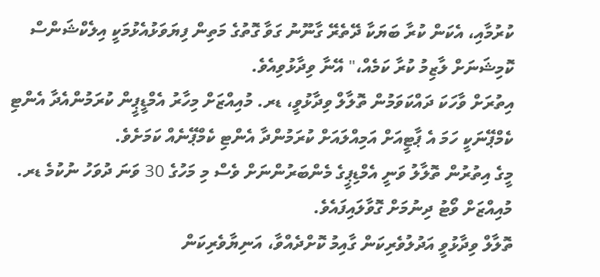ކުރުމާއި، އެކަން ކުރާ ބަޔަކާ ދޭތެރޭ ގާނޫނު ގަވާ ގޮތުގެ މަތިން ފިޔަވަޅުއެޅުމަކީ އިލެކްޝަންސް ކޮމިޝަނަށް ލާޒިމު ކުރާ ކަމެއް،" އޭނާ ވިދާޅުވިއެވެ.
އިތުރަށް ވާހަކަ ދައްކަވަމުން ތޮލާލް ވިދާޅުވީ، ޑރ. މުއިއްޒަށް މިހާރު އެމްޑީޕީން ކުރަމުންއެދާ އެންޓި ކެމްޕޭނަކީ ހަމަ އެ ޕާޓީއަށް އަމިއްލައަށް ކުރަމުންދާ އެންޓި ކެމްޕޭނެއް ކަމަށެވެ.
މީގެ އިތުރުން ތޮލާލު ވަނީ އެމްޑިޕީގެ މެންބަރުންނަށް ވެސް މި މަހުގެ 30 ވަނަ ދުވަހު ނުކުމެ ޑރ. މުއިއްޒަށް ވޯޓު ދިނުމަށް ގޮވާލައިފައެވެ.
ތޮލާލް ވިދާޅުވީ އަދުލުވެރިކަން ގާއިމު ކޮށްދެއްވާ، އަނިޔާވެރިކަން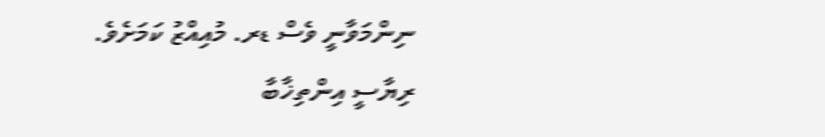ނިންމަވާނީ ވެސް ޑރ. މުއިއްޒު ކަމަށެވެ.
ރިޔާސީ އިންތިޚާބާ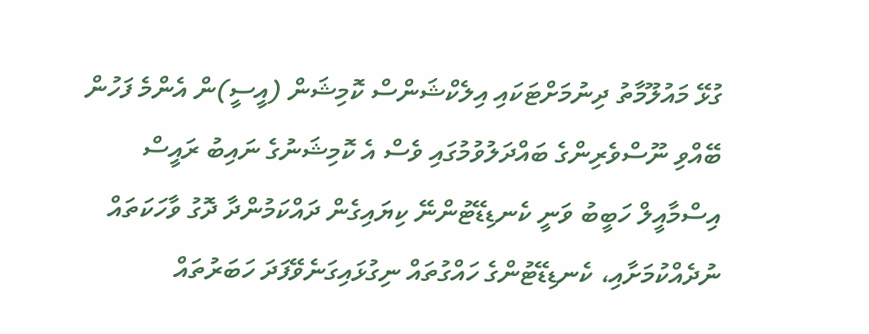ގުޅޭ މައުލޫމާތު ދިނުމަށްޓަކައި އިލެކްޝަންސް ކޮމިޝަން (އީސީ)ން އެންމެ ފަހުން ބޭއްވި ނޫސްވެރިންގެ ބައްދަލުވުމުގައި ވެސް އެ ކޮމިޝަނުގެ ނައިބު ރައީސް އިސްމާއީލް ހަބީބު ވަނީ ކެނޑިޑޭޓުންނޭ ކިޔައިގެން ދައްކަމުންދާ ދޮގު ވާހަކަތައް ނުދެއްކުމަށާއި، ކެނޑިޑޭޓުންގެ ހައްގުތައް ނިގުޅައިގަނެވޭފަދަ ހަބަރުތައް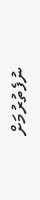ނުފެތުރުމަށް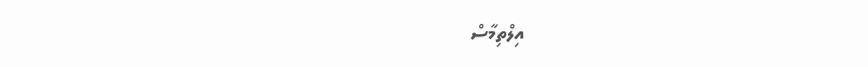އިލްތިމާސް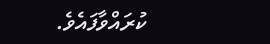ކުރައްވާފައެވެ.